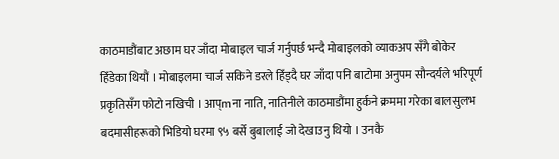काठमाडौंबाट अछाम घर जाँदा मोबाइल चार्ज गर्नुपर्छ भन्दै मोबाइलको व्याकअप सँगै बोकेर हिँडेका थियौं । मोबाइलमा चार्ज सकिने डरले हिँड्दै घर जाँदा पनि बाटोमा अनुपम सौन्दर्यले भरिपूर्ण प्रकृतिसँग फोटो नखिची । आप्mना नाति, नातिनीले काठमाडौंमा हुर्कने क्रममा गरेका बालसुलभ बदमासीहरूको भिडियो घरमा ९५ बर्से बुबालाई जो देखाउनु थियो । उनकै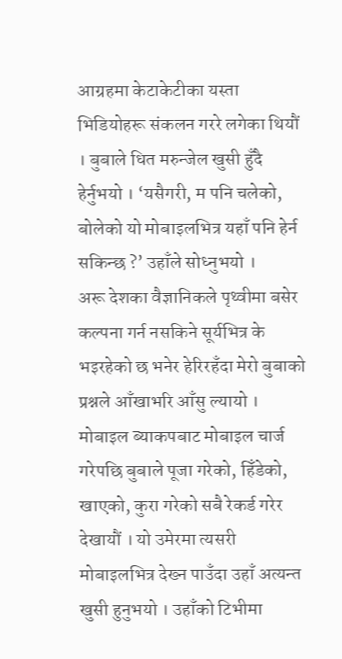आग्रहमा केटाकेटीका यस्ता भिडियोहरू संकलन गररे लगेका थियौं । बुबाले धित मरुन्जेल खुसी हुँदै हेर्नुभयो । ‘यसैगरी, म पनि चलेको, बोलेको यो मोबाइलभित्र यहाँ पनि हेर्न सकिन्छ ?’ उहाँले सोध्नुभयो ।
अरू देशका वैज्ञानिकले पृथ्वीमा बसेर कल्पना गर्न नसकिने सूर्यभित्र के भइरहेको छ भनेर हेरिरहँदा मेरो बुबाको प्रश्नले आँखाभरि आँसु ल्यायो । मोबाइल ब्याकपबाट मोबाइल चार्ज गरेपछि बुबाले पूजा गरेको, हिँडेको, खाएको, कुरा गरेको सबै रेकर्ड गरेर देखायौं । यो उमेरमा त्यसरी मोबाइलभित्र देख्न पाउँदा उहाँ अत्यन्त खुसी हुनुभयो । उहाँको टिभीमा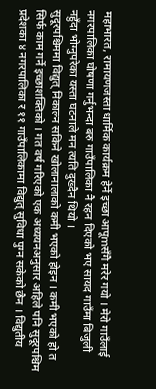महाभारत, रामायणजस्ता धार्मिक कार्यक्रम हेर्ने इच्छा आपूmसँगै मरेर गयो । मेरो गाउँलाई नगरपालिका घोषणा गर्नुभन्दा बरु गाउँपालिका नै रहन दिएको भए सायद गाउँमा बिजुली नहुँदा भोग्नुपरेका यस्ता घटनाले मन त्यति दुख्दैन थियो ।
सुदूरपश्चिममा विद्युत् निकाल्न सकिने खोलानालाको कमी भएको होइन । कमी भएको हो त सिर्फ काम गर्ने इच्छाशक्तिको । गत वर्ष गरिएको एक अध्ययनअनुसार अहिले पनि सुदूरपश्चिम प्रदेशका ४ नगरपालिका र ११ गाउँपालिकामा विद्युत् सुविधा पुग्न सकेको छैन । विद्युतीय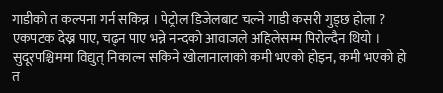गाडीको त कल्पना गर्न सकिन्न । पेट्रोल डिजेलबाट चल्ने गाडी कसरी गुड्छ होला ? एकपटक देख्न पाए, चढ्न पाए भन्ने नन्दको आवाजले अहिलेसम्म पिरोल्दैन थियो ।
सुदूरपश्चिममा विद्युत् निकाल्न सकिने खोलानालाको कमी भएको होइन, कमी भएको हो त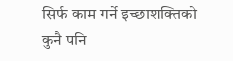सिर्फ काम गर्ने इच्छाशक्तिको
कुनै पनि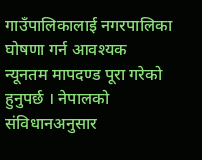गाउँपालिकालाई नगरपालिका घोषणा गर्न आवश्यक न्यूनतम मापदण्ड पूरा गरेको हुनुपर्छ । नेपालको संविधानअनुसार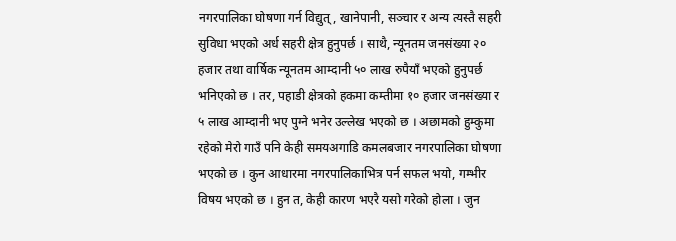नगरपालिका घोषणा गर्न विद्युत्, खानेपानी, सञ्चार र अन्य त्यस्तै सहरी सुविधा भएको अर्ध सहरी क्षेत्र हुनुपर्छ । साथै, न्यूनतम जनसंख्या २० हजार तथा वार्षिक न्यूनतम आम्दानी ५० लाख रुपैयाँ भएको हुनुपर्छ भनिएको छ । तर, पहाडी क्षेत्रको हकमा कम्तीमा १० हजार जनसंख्या र ५ लाख आम्दानी भए पुग्ने भनेर उल्लेख भएको छ । अछामको हुम्कुमा रहेको मेरो गाउँ पनि केही समयअगाडि कमलबजार नगरपालिका घोषणा भएको छ । कुन आधारमा नगरपालिकाभित्र पर्न सफल भयो, गम्भीर विषय भएको छ । हुन त, केही कारण भएरै यसो गरेको होला । जुन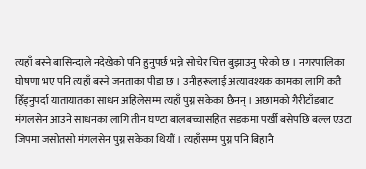त्यहाँ बस्ने बासिन्दाले नदेखेको पनि हुनुपर्छ भन्ने सोचेर चित्त बुझाउनु परेको छ । नगरपालिका घोषणा भए पनि त्यहाँ बस्ने जनताका पीडा छ । उनीहरूलाई अत्यावश्यक कामका लागि कतै हिँड्नुपर्दा यातायातका साधन अहिलेसम्म त्यहाँ पुग्न सकेका छैनन् । अछामको गैरीटाँडबाट मंगलसेन आउने साधनका लागि तीन घण्टा बालबच्चासहित सडकमा पर्खी बसेपछि बल्ल एउटा जिपमा जसोतसो मंगलसेन पुग्न सकेका थियौं । त्यहाँसम्म पुग्न पनि बिहानै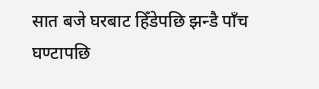सात बजे घरबाट हिँडेपछि झन्डै पाँच घण्टापछि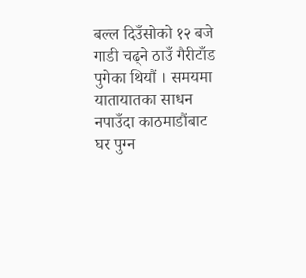बल्ल दिउँसोको १२ बजे गाडी चढ्ने ठाउँ गैरीटाँड पुगेका थियौं । समयमा यातायातका साधन नपाउँदा काठमाडौंबाट घर पुग्न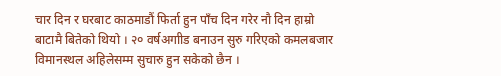चार दिन र घरबाट काठमाडौं फिर्ता हुन पाँच दिन गरेर नौ दिन हाम्रो बाटामै बितेको थियो । २० वर्षअगाीड बनाउन सुरु गरिएको कमलबजार विमानस्थल अहिलेसम्म सुचारु हुन सकेको छैन ।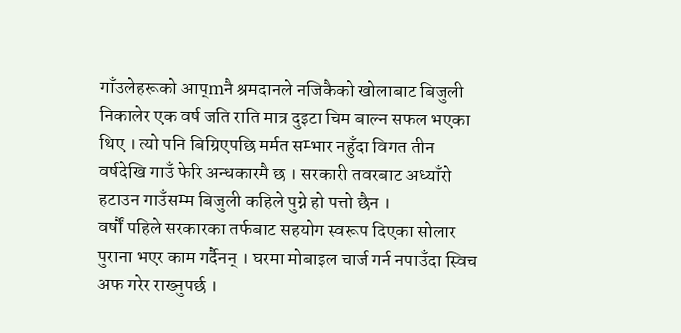गाँउलेहरूको आप्mनै श्रमदानले नजिकैको खोलाबाट बिजुली निकालेर एक वर्ष जति राति मात्र दुइटा चिम बाल्न सफल भएका थिए । त्यो पनि बिग्रिएपछि मर्मत सम्भार नहुँदा विगत तीन वर्षदेखि गाउँ फेरि अन्धकारमै छ । सरकारी तवरबाट अध्याँरो हटाउन गाउँसम्म बिजुली कहिले पुग्ने हो पत्तो छैन ।
वर्षौं पहिले सरकारका तर्फबाट सहयोग स्वरूप दिएका सोलार पुराना भएर काम गर्दैनन् । घरमा मोबाइल चार्ज गर्न नपाउँदा स्विच अफ गरेर राख्नुपर्छ ।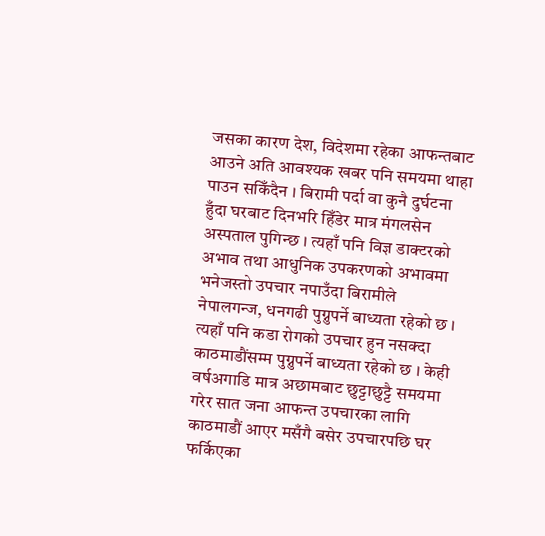जसका कारण देश, विदेशमा रहेका आफन्तबाट आउने अति आवश्यक खबर पनि समयमा थाहा पाउन सकिँदैन । बिरामी पर्दा वा कुनै दुर्घटना हुँदा घरबाट दिनभरि हिँडेर मात्र मंगलसेन अस्पताल पुगिन्छ । त्यहाँ पनि विज्ञ डाक्टरको अभाव तथा आधुनिक उपकरणको अभावमा भनेजस्तो उपचार नपाउँदा बिरामीले नेपालगन्ज, धनगढी पुग्नुपर्ने बाध्यता रहेको छ । त्यहाँ पनि कडा रोगको उपचार हुन नसक्दा काठमाडौंसम्म पुग्नुपर्ने बाध्यता रहेको छ । केही वर्षअगाडि मात्र अछामबाट छुट्टाछुट्टै समयमा गरेर सात जना आफन्त उपचारका लागि काठमाडौं आएर मसँगै बसेर उपचारपछि घर फर्किएका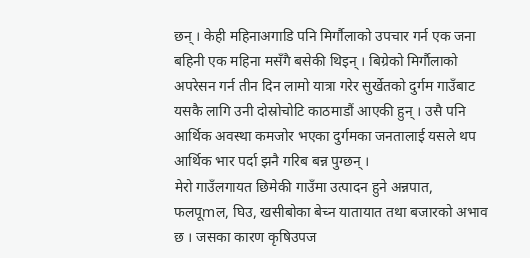छन् । केही महिनाअगाडि पनि मिर्गौलाको उपचार गर्न एक जना बहिनी एक महिना मसँगै बसेकी थिइन् । बिग्रेको मिर्गौलाको अपरेसन गर्न तीन दिन लामो यात्रा गरेर सुर्खेतको दुर्गम गाउँबाट यसकै लागि उनी दोस्रोचोटि काठमाडौं आएकी हुन् । उसै पनि आर्थिक अवस्था कमजोर भएका दुर्गमका जनतालाई यसले थप आर्थिक भार पर्दा झनै गरिब बन्न पुग्छन् ।
मेरो गाउँलगायत छिमेकी गाउँमा उत्पादन हुने अन्नपात, फलपूmल, घिउ, खसीबोका बेच्न यातायात तथा बजारको अभाव छ । जसका कारण कृषिउपज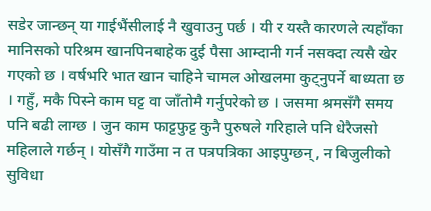सडेर जान्छन् या गाईभैंसीलाई नै खुवाउनु पर्छ । यी र यस्तै कारणले त्यहाँका मानिसको परिश्रम खानपिनबाहेक दुई पैसा आम्दानी गर्न नसक्दा त्यसै खेर गएको छ । वर्षभरि भात खान चाहिने चामल ओखलमा कुट्नुपर्ने बाध्यता छ । गहुँ, मकै पिस्ने काम घट्ट वा जाँतोमै गर्नुपरेको छ । जसमा श्रमसँगै समय पनि बढी लाग्छ । जुन काम फाट्टफुट्ट कुनै पुरुषले गरिहाले पनि धेरैजसो महिलाले गर्छन् । योसँगै गाउँमा न त पत्रपत्रिका आइपुग्छन्, न बिजुलीको सुविधा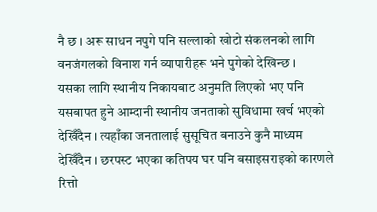नै छ । अरू साधन नपुगे पनि सल्लाको खोटो संकलनको लागि वनजंगलको विनाश गर्न व्यापारीहरू भने पुगेको देखिन्छ ।
यसका लागि स्थानीय निकायबाट अनुमति लिएको भए पनि यसबापत हुने आम्दानी स्थानीय जनताको सुविधामा खर्च भएको देखिँदैन । त्यहाँका जनतालाई सुसूचित बनाउने कुनै माध्यम देखिँदैन । छरपस्ट भएका कतिपय घर पनि बसाइसराइको कारणले रित्तो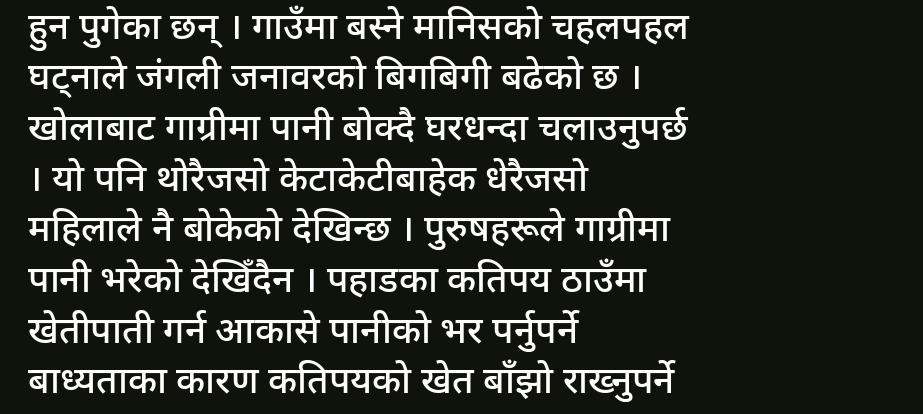हुन पुगेका छन् । गाउँमा बस्ने मानिसको चहलपहल घट्नाले जंगली जनावरको बिगबिगी बढेको छ । खोलाबाट गाग्रीमा पानी बोक्दै घरधन्दा चलाउनुपर्छ । यो पनि थोरैजसो केटाकेटीबाहेक धेरैजसो महिलाले नै बोकेको देखिन्छ । पुरुषहरूले गाग्रीमा पानी भरेको देखिँदैन । पहाडका कतिपय ठाउँमा खेतीपाती गर्न आकासे पानीको भर पर्नुपर्ने बाध्यताका कारण कतिपयको खेत बाँझो राख्नुपर्ने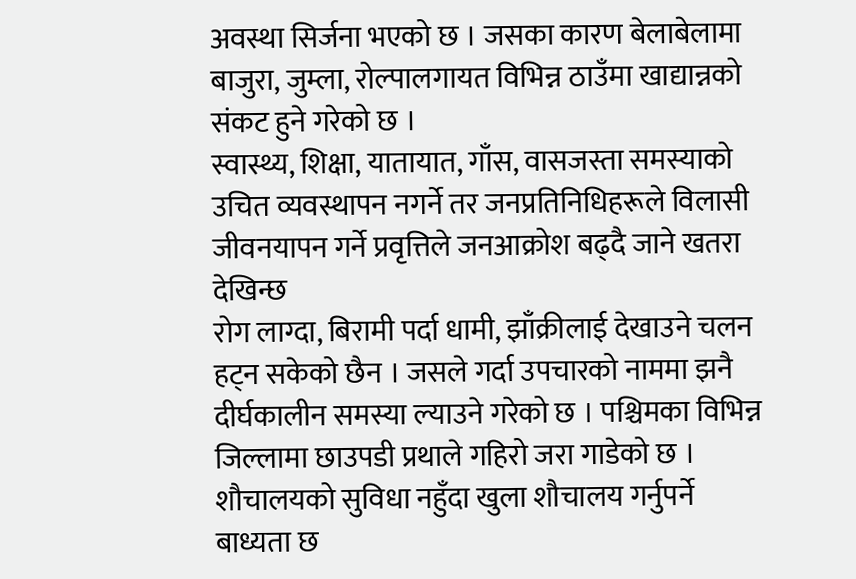अवस्था सिर्जना भएको छ । जसका कारण बेलाबेलामा बाजुरा, जुम्ला, रोल्पालगायत विभिन्न ठाउँमा खाद्यान्नको संकट हुने गरेको छ ।
स्वास्थ्य, शिक्षा, यातायात, गाँस, वासजस्ता समस्याको उचित व्यवस्थापन नगर्ने तर जनप्रतिनिधिहरूले विलासी जीवनयापन गर्ने प्रवृत्तिले जनआक्रोश बढ्दै जाने खतरा देखिन्छ
रोग लाग्दा, बिरामी पर्दा धामी, झाँक्रीलाई देखाउने चलन हट्न सकेको छैन । जसले गर्दा उपचारको नाममा झनै दीर्घकालीन समस्या ल्याउने गरेको छ । पश्चिमका विभिन्न जिल्लामा छाउपडी प्रथाले गहिरो जरा गाडेको छ । शौचालयको सुविधा नहुँदा खुला शौचालय गर्नुपर्ने बाध्यता छ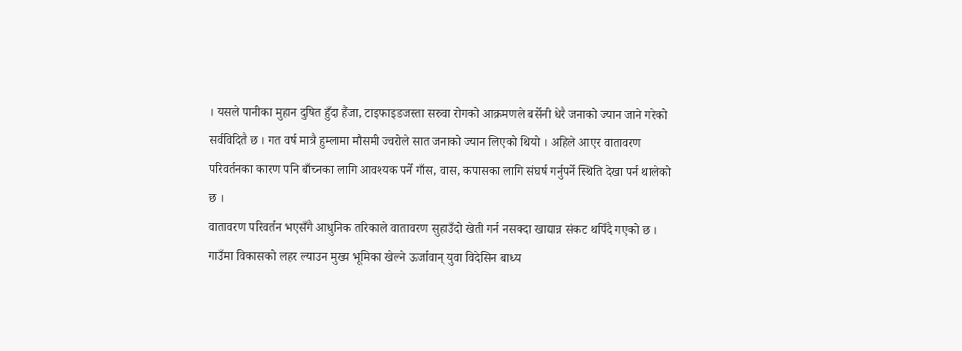। यसले पानीका मुहान दुषित हुँदा हैंजा, टाइफाइडजस्ता सरुवा रोगको आक्रमणले बर्सेनी धेरै जनाको ज्यान जाने गरेको सर्वविदितै छ । गत वर्ष मात्रै हुम्लामा मौसमी ज्वरोले सात जनाको ज्यान लिएको थियो । अहिले आएर वातावरण परिवर्तनका कारण पनि बाँच्नका लागि आवश्यक पर्ने गाँस, वास, कपासका लागि संघर्ष गर्नुपर्ने स्थिति देखा पर्न थालेको छ ।
वातावरण परिवर्तन भएसँगै आधुनिक तरिकाले वातावरण सुहाउँदो खेती गर्न नसक्दा खाद्यान्न संकट थपिँदै गएको छ । गाउँमा विकासको लहर ल्याउन मुख्य भूमिका खेल्ने ऊर्जावान् युवा विदेसिन बाध्य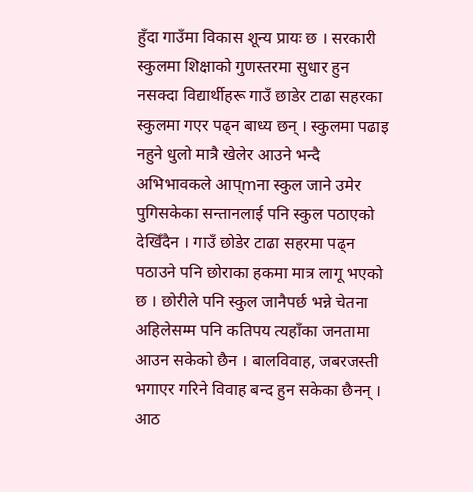हुँदा गाउँमा विकास शून्य प्रायः छ । सरकारी स्कुलमा शिक्षाको गुणस्तरमा सुधार हुन नसक्दा विद्यार्थीहरू गाउँ छाडेर टाढा सहरका स्कुलमा गएर पढ्न बाध्य छन् । स्कुलमा पढाइ नहुने धुलो मात्रै खेलेर आउने भन्दै अभिभावकले आप्mना स्कुल जाने उमेर पुगिसकेका सन्तानलाई पनि स्कुल पठाएको देखिँदैन । गाउँ छोडेर टाढा सहरमा पढ्न पठाउने पनि छोराका हकमा मात्र लागू भएको छ । छोरीले पनि स्कुल जानैपर्छ भन्ने चेतना अहिलेसम्म पनि कतिपय त्यहाँका जनतामा आउन सकेको छैन । बालविवाह, जबरजस्ती भगाएर गरिने विवाह बन्द हुन सकेका छैनन् ।
आठ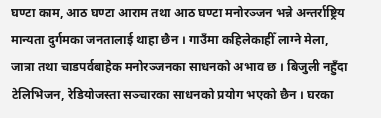घण्टा काम, आठ घण्टा आराम तथा आठ घण्टा मनोरञ्जन भन्ने अन्तर्राष्ट्रिय मान्यता दुर्गमका जनतालाई थाहा छैन । गाउँमा कहिलेकाहीँ लाग्ने मेला, जात्रा तथा चाडपर्वबाहेक मनोरञ्जनका साधनको अभाव छ । बिजुली नहुँदा टेलिभिजन, रेडियोजस्ता सञ्चारका साधनको प्रयोग भएको छैन । घरका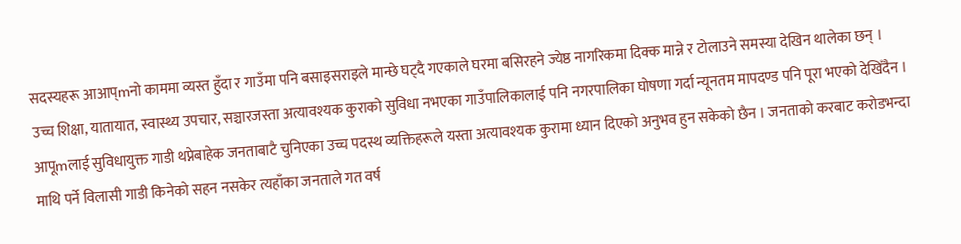सदस्यहरू आआप्mनो काममा व्यस्त हुँदा र गाउँमा पनि बसाइसराइले मान्छे घट्दै गएकाले घरमा बसिरहने ज्येष्ठ नागरिकमा दिक्क मान्ने र टोलाउने समस्या देखिन थालेका छन् ।
उच्च शिक्षा, यातायात, स्वास्थ्य उपचार, सञ्चारजस्ता अत्यावश्यक कुराको सुविधा नभएका गाउँपालिकालाई पनि नगरपालिका घोषणा गर्दा न्यूनतम मापदण्ड पनि पूरा भएको देखिँदैन । आपूmलाई सुविधायुक्त गाडी थप्नेबाहेक जनताबाटै चुनिएका उच्च पदस्थ व्यक्तिहरूले यस्ता अत्यावश्यक कुरामा ध्यान दिएको अनुभव हुन सकेको छैन । जनताको करबाट करोडभन्दा माथि पर्ने विलासी गाडी किनेको सहन नसकेर त्यहाँका जनताले गत वर्ष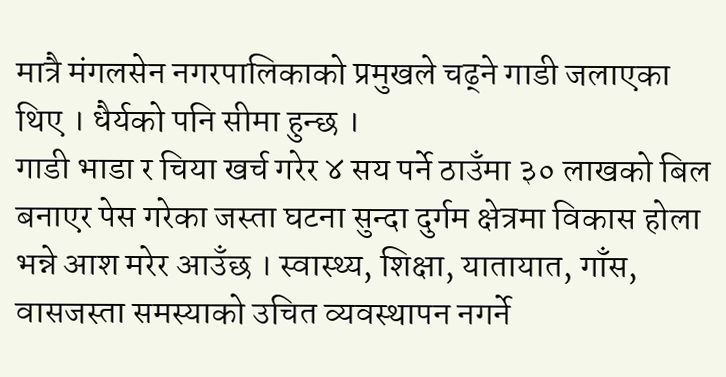मात्रै मंगलसेन नगरपालिकाको प्रमुखले चढ्ने गाडी जलाएका थिए । धैर्यको पनि सीमा हुन्छ ।
गाडी भाडा र चिया खर्च गरेर ४ सय पर्ने ठाउँमा ३० लाखको बिल बनाएर पेस गरेका जस्ता घटना सुन्दा दुर्गम क्षेत्रमा विकास होला भन्ने आश मरेर आउँछ । स्वास्थ्य, शिक्षा, यातायात, गाँस, वासजस्ता समस्याको उचित व्यवस्थापन नगर्ने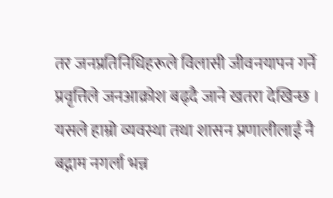तर जनप्रतिनिधिहरूले विलासी जीवनयापन गर्ने प्रवृत्तिले जनआक्रोश बढ्दै जाने खतरा देखिन्छ । यसले हाम्रो व्यवस्था तथा शासन प्रणालीलाई नै बद्नाम नगर्ला भन्न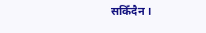सकिँदैन ।